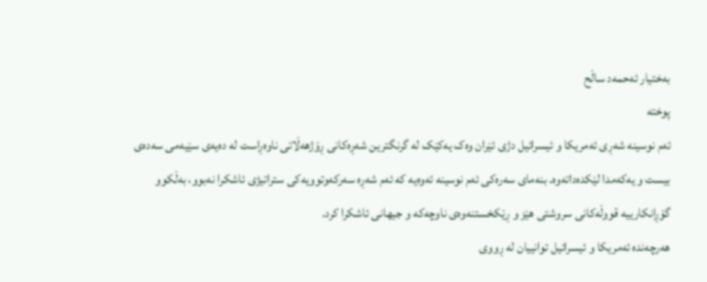بەختیار ئەحمەد ساڵح
پوختە
ئەم نوسینە شەڕی ئەمریکا و ئیسرائیل دژی ئێران وەک یەکێک لە گرنگترین شەڕەکانی ڕۆژهەڵاتی ناوەڕاست لە دەیەی سێیەمی سەدەی بیست و یەکەمدا لێکدەداتەوە. بنەمای سەرەکی ئەم نوسینە ئەوەیە کە ئەم شەڕە سەرکەوتوویەکی ستراتیژی ئاشکرا نەبوو، بەڵکوو گۆڕانکارییە قووڵەکانی سروشتی هێز و ڕێکخستنەوەی ناوچەکە و جیهانی ئاشکرا کرد.
هەرچەندە ئەمریکا و ئیسرائیل توانییان لە ڕووی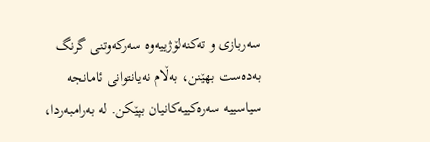سەربازی و تەکنەلۆژییەوە سەرکەوتنی گرنگ بەدەست بهێنن، بەڵام نەیانتوانی ئامانجە سیاسییە سەرەکییەکانیان بپێکن. لە بەرامبەردا،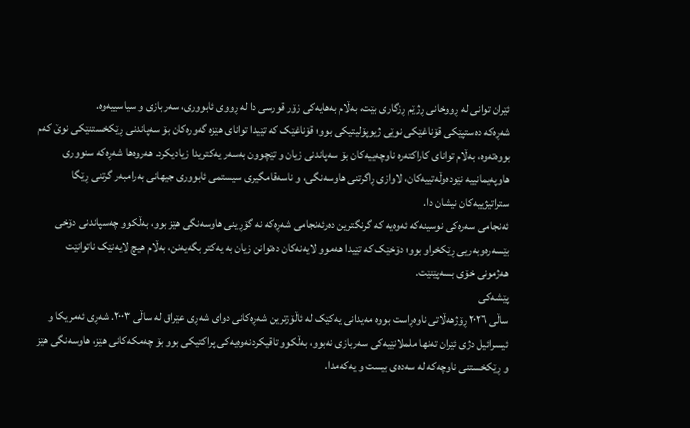ئێران توانی لە ڕووخانی ڕژێم ڕزگاری بێت، بەڵام بەهایەکی زۆر قورسی دا لە ڕووی ئابووری، سەربازی و سیاسییەوە.
شەڕەکە دەستپێکی قۆناغێکی نوێی ژیوپۆلیتیکی بوو؛ قۆناغێک کە تێیدا توانای هێزە گەورەکان بۆ سەپاندنی ڕێکخستنێکی نوێ کەم بووەتەوە، بەڵام توانای کاراکتەرە ناوچەییەکان بۆ سەپاندنی زیان و تێچوون بەسەر یەکتریدا زیادیکرد. هەروەها شەڕەکە سنووری هاوپەیمانییە نێودەوڵەتییەکان، لاوازی ڕاگرتنی هاوسەنگی، و ناسەقامگیری سیستمی ئابووری جیهانی بەرامبەر گرتنی ڕێگا ستراتیژییەکان نیشان دا.
ئەنجامی سەرەکی نوسینەکە ئەوەیە کە گرنگترین دەرئەنجامی شەڕەکە نە گۆڕینی هاوسەنگی هێز بوو، بەڵکوو چەسپاندنی دۆخی بێسەرەوبەریی ڕێکخراو بوو؛ دۆخێک کە تێیدا هەموو لایەنەکان دەتوانن زیان بە یەکتر بگەیەنن، بەڵام هیچ لایەنێک ناتوانێت هەژمونی خۆی بسەپێنێت.
پێشەکی
ساڵی ٢٠٢٦ ڕۆژهەڵاتی ناوەڕاست بووە مەیدانی یەکێک لە ئاڵۆزترین شەڕەکانی دوای شەڕی عێراق لە ساڵی ٢٠٠٣. شەڕی ئەمریکا و ئیسرائیل دژی ئێران تەنها ململانێیەکی سەربازی نەبوو، بەڵکوو تاقیکردنەوەیەکی پراکتیکی بوو بۆ چەمکەکانی هێز، هاوسەنگی هێز و ڕێکخستنی ناوچەکە لە سەدەی بیست و یەکەمدا.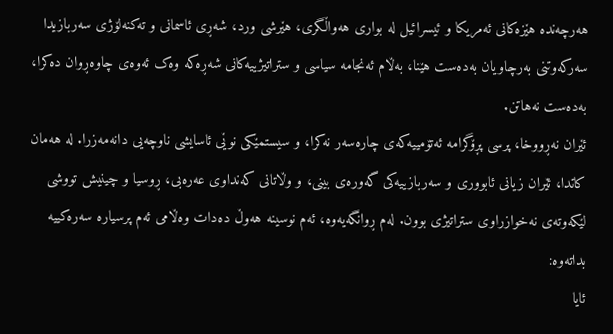هەرچەندە هێزەکانی ئەمریکا و ئیسرائیل لە بواری هەواڵگری، هێرشی ورد، شەڕی ئاسمانی و تەکنەلۆژی سەربازیدا سەرکەوتنی بەرچاویان بەدەست هێنا، بەڵام ئەنجامە سیاسی و ستراتیژییەکانی شەڕەکە وەک ئەوەی چاوەڕوان دەکرا، بەدەست نەهاتن.
ئێران نەڕووخا، پرسی پڕۆگرامە ئەتۆمییەکەی چارەسەر نەکرا، و سیستمێکی نوێی ئاسایشی ناوچەیی دانەمەزرا. لە هەمان کاتدا، ئێران زیانی ئابووری و سەربازییەکی گەورەی بینی، و وڵاتانی کەنداوی عەرەبی، ڕوسیا و چینیش تووشی لێکەوتەی نەخوازراوی ستراتیژی بوون. لەم ڕوانگەیەوە، ئەم نوسینە هەوڵ دەدات وەڵامی ئەم پرسیارە سەرەکییە بداتەوە:
ئایا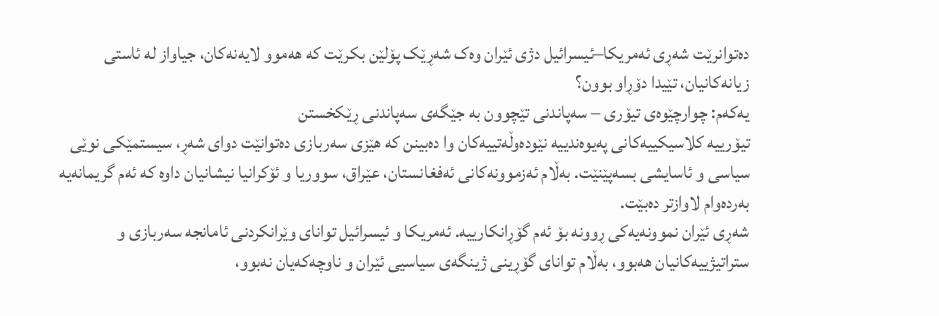دەتوانرێت شەڕی ئەمریکا–ئیسرائیل دژی ئێران وەک شەڕێک پۆلێن بکرێت کە هەموو لایەنەکان، جیاواز لە ئاستی زیانەکانیان، تێیدا دۆڕاو بوون؟
یەکەم: چوارچێوەی تیۆری – سەپاندنی تێچوون بە جێگەی سەپاندنی ڕێکخستن
تیۆرییە کلاسیکییەکانی پەیوەندییە نێودەوڵەتییەکان وا دەبینن کە هێزی سەربازی دەتوانێت دوای شەڕ، سیستمێکی نوێی سیاسی و ئاسایشی بسەپێنێت. بەڵام ئەزموونەکانی ئەفغانستان، عێراق، سووریا و ئۆکرانیا نیشانیان داوە کە ئەم گریمانەیە بەردەوام لاوازتر دەبێت.
شەڕی ئێران نموونەیەکی ڕوونە بۆ ئەم گۆڕانکارییە. ئەمریکا و ئیسرائیل توانای وێرانکردنی ئامانجە سەربازی و ستراتیژییەکانیان هەبوو، بەڵام توانای گۆڕینی ژینگەی سیاسیی ئێران و ناوچەکەیان نەبوو،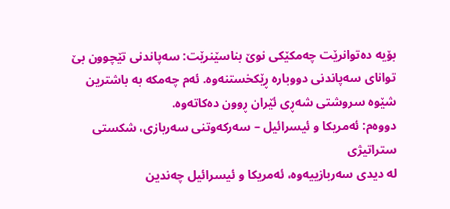بۆیە دەتوانرێت چەمکێکی نوێ بناسێنرێت: سەپاندنی تێچوون بێ توانای سەپاندنی دووبارە ڕێکخستنەوە. ئەم چەمکە بە باشترین شێوە سروشتی شەڕی ئێران ڕوون دەکاتەوە.
دووەم: ئەمریکا و ئیسرائیل – سەرکەوتنی سەربازی، شکستی ستراتیژی
لە دیدی سەربازییەوە، ئەمریکا و ئیسرائیل چەندین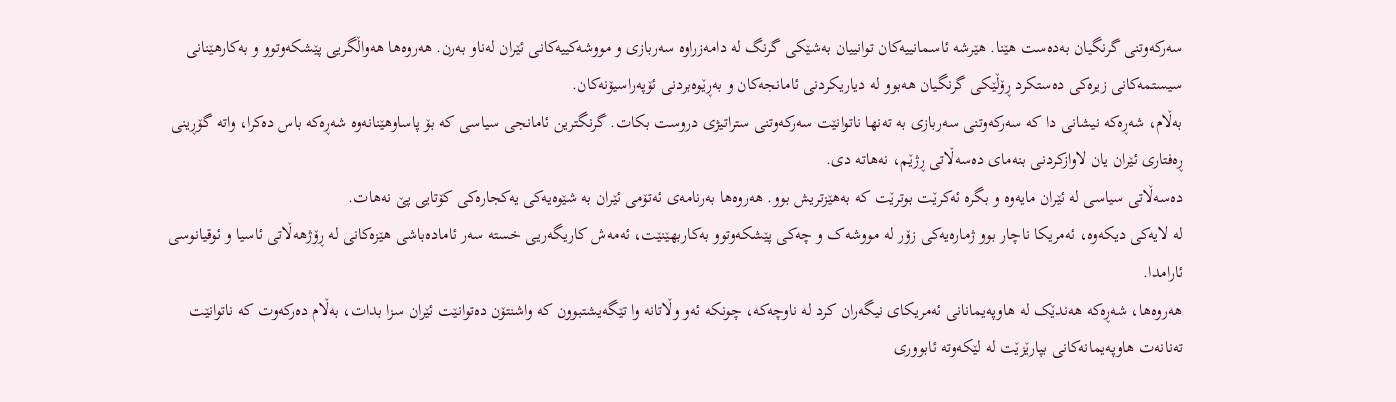سەرکەوتنی گرنگیان بەدەست هێنا. هێرشە ئاسمانییەکان توانییان بەشێکی گرنگ لە دامەزراوە سەربازی و مووشەکییەکانی ئێران لەناو بەرن. هەروەها هەواڵگریی پێشکەوتوو و بەکارهێنانی سیستمەکانی زیرەکی دەستکرد ڕۆڵێکی گرنگیان هەبوو لە دیاریکردنی ئامانجەکان و بەڕێوەبردنی ئۆپەراسیۆنەکان.
بەڵام، شەڕەکە نیشانی دا کە سەرکەوتنی سەربازی بە تەنها ناتوانێت سەرکەوتنی ستراتیژی دروست بکات. گرنگترین ئامانجی سیاسی کە بۆ پاساوهێنانەوە شەڕەکە باس دەکرا، واتە گۆڕینی ڕەفتاری ئێران یان لاوازکردنی بنەمای دەسەڵاتی ڕژێم، نەهاتە دی.
دەسەڵاتی سیاسی لە ئێران مایەوە و بگرە ئەکرێت بوترێت کە بەهێزتریش بوو. هەروەها بەرنامەی ئەتۆمی ئێران بە شێوەیەکی یەکجارەکی کۆتایی پێ نەهات.
لە لایەکی دیکەوە، ئەمریکا ناچار بوو ژمارەیەکی زۆر لە مووشەک و چەکی پێشکەوتوو بەکاربهێنێت، ئەمەش کاریگەریی خستە سەر ئامادەباشی هێزەکانی لە ڕۆژهەڵاتی ئاسیا و ئوقیانوسی ئارامدا.
هەروەها، شەڕەکە هەندێک لە هاوپەیمانانی ئەمریکای نیگەران کرد لە ناوچەکە، چونکە ئەو وڵاتانە وا تێگەیشتبوون کە واشنتۆن دەتوانێت ئێران سزا بدات، بەڵام دەرکەوت کە ناتوانێت تەنانەت هاوپەیمانەکانی بپارێزێت لە لێکەوتە ئابووری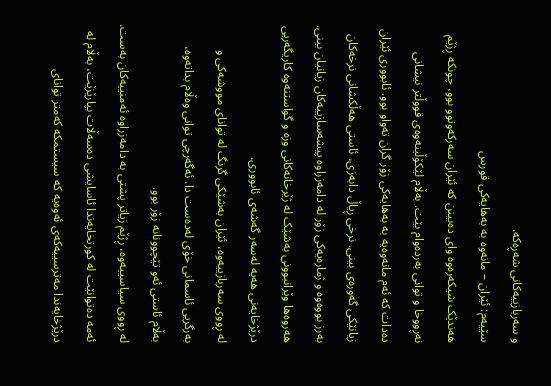و سەربازییەکانی شەڕەکە.
سێیەم: ئێران – مانەوە بە بەهایەکی قورس
هەندێک شیکەرەوە وای دەبینن کە ئێران سەرکەوتوو بوو، چونکە ڕژێم نەڕووخا و توانی بەردەوام بێت. بەڵام لێکۆڵینەوەی قووڵتر نیشانی دەدات کە ئەم مانەوەیە بە بەهایەکی زۆر گران تەواو بوو. ئابووری ئێران زیانێکی گەورەی بینی. نرخی ڕیاڵ دابەزی، ئاستی هەڵکشانی نرخەکان بەرز بووەوە و ژمارەیەکی زۆر لە دامەزراوە پیشەسازییەکان زیانیان بینی. هەروەها وێرانبوونی بەشێک لە ژێرخانەکانی وزە و گواستنەوە کاریگەریی درێژخایەنی هەیە لەسەر گەشەی ئابووری.
لە ڕووی سەربازییەوە، ئێران بەشێکی گرنگ لە توانای مووشەکی و بەرگریی ئاسمانی خۆی لەدەست دا. ئەگەرچی توانی وەڵام بداتەوە، بەڵام ئاستی ئەو تێچوونانە زۆر بوو.
لە ڕووی سیاسییەوە، ڕژێم زیاتر پشتی بە دامەزراوە ئەمنییەکان بەست. ئەمە دەتوانێت لە کورتخایەندا ئاسایشی دەسەڵات بپارێزێت، بەڵام لە درێژخایەندا مەترسییەکەی ئەوەیە کە سیستمکە کەمتر توانای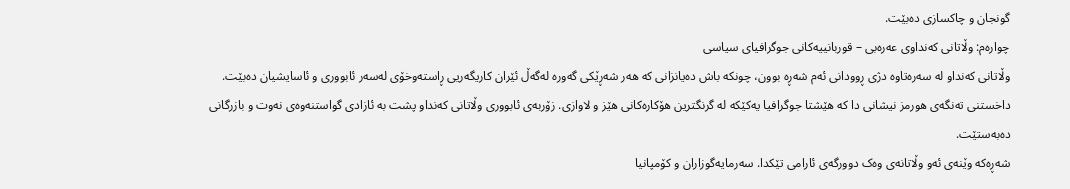گونجان و چاکسازی دەبێت.
چوارەم: وڵاتانی کەنداوی عەرەبی – قوربانییەکانی جوگرافیای سیاسی
وڵاتانی کەنداو لە سەرەتاوە دژی ڕوودانی ئەم شەڕە بوون، چونکە باش دەیانزانی کە هەر شەڕێکی گەورە لەگەڵ ئێران کاریگەریی ڕاستەوخۆی لەسەر ئابووری و ئاسایشیان دەبێت. داخستنی تەنگەی هورمز نیشانی دا کە هێشتا جوگرافیا یەکێکە لە گرنگترین هۆکارەکانی هێز و لاوازی. زۆربەی ئابووری وڵاتانی کەنداو پشت بە ئازادی گواستنەوەی نەوت و بازرگانی دەبەستێت.
شەڕەکە وێنەی ئەو وڵاتانەی وەک دوورگەی ئارامی تێکدا. سەرمایەگوزاران و کۆمپانیا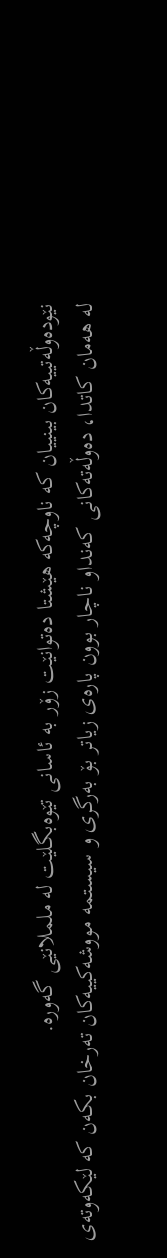نێودەوڵەتییەکان بینییان کە ناوچەکە هێشتا دەتوانێت زۆر بە ئاسانی تێوەبگلێت لە ململانێی گەورە.
لە هەمان کاتدا، دەوڵەتەکانی کەنداو ناچار بوون پارەی زیاتر بۆ بەرگری و سیستمە مووشەکییەکان تەرخان بکەن کە لێکەوتەی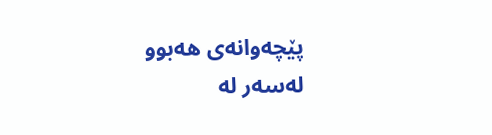پێچەوانەی هەبوو لەسەر لە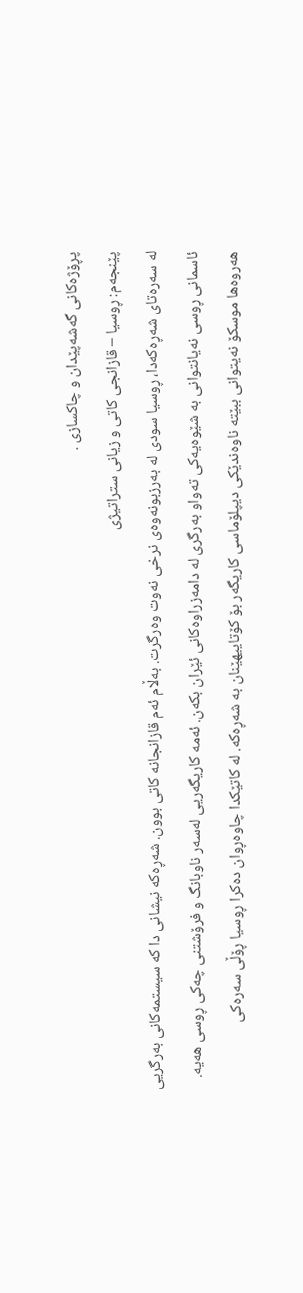پڕۆژەکانی گەشەپێدان و چاکسازی .
پێنجەم: ڕوسیا – قازانجی کاتی و زیانی ستراتیژی
لە سەرەتای شەڕەکەدا، ڕوسیا سودی لە بەرزبونەوەی نرخی نەوت وەرگرت. بەڵام ئەم قازانجانە کاتی بوون. شەڕەکە نیشانی دا کە سیستمەکانی بەرگریی ئاسمانی ڕوسی نەیانتوانی بە شێوەیەکی تەواو بەرگری لە دامەزراوەکانی ئێران بکەن. ئەمە کاریگەریی لەسەر ناوبانگ و فرۆشتنی چەکی ڕوسی هەیە. هەروەها موسکۆ نەیتوانی ببێتە ناوەندێکی دیپلۆماسی کاریگەر بۆ کۆتاییهێنان بە شەڕەکە. لە کاتێکدا چاوەڕوان دەکرا ڕوسیا ڕۆڵی سەرەکی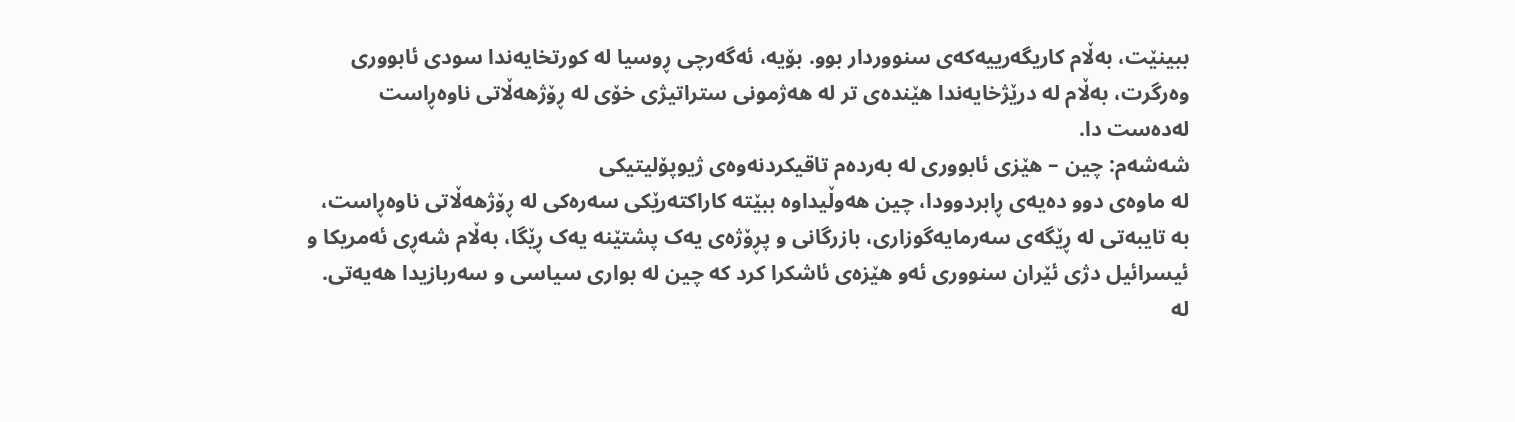ببینێت، بەڵام کاریگەرییەکەی سنووردار بوو. بۆیە، ئەگەرچی ڕوسیا لە کورتخایەندا سودی ئابووری وەرگرت، بەڵام لە درێژخایەندا هێندەی تر لە هەژمونی ستراتیژی خۆی لە ڕۆژهەڵاتی ناوەڕاست لەدەست دا.
شەشەم: چین – هێزی ئابووری لە بەردەم تاقیکردنەوەی ژیوپۆلیتیکی
لە ماوەی دوو دەیەی ڕابردوودا، چین هەوڵیداوە ببێتە کاراکتەرێکی سەرەکی لە ڕۆژهەڵاتی ناوەڕاست، بە تایبەتی لە ڕێگەی سەرمایەگوزاری، بازرگانی و پڕۆژەی یەک پشتێنە یەک ڕێگا، بەڵام شەڕی ئەمریکا و ئیسرائیل دژی ئێران سنووری ئەو هێزەی ئاشکرا کرد کە چین لە بواری سیاسی و سەربازیدا هەیەتی.
لە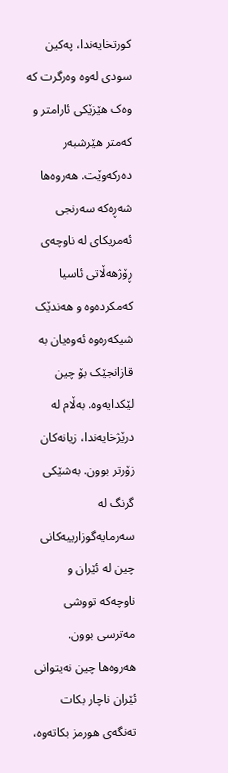کورتخایەندا، پەکین سودی لەوە وەرگرت کە وەک هێزێکی ئارامتر و کەمتر هێرشبەر دەرکەوێت. هەروەها شەڕەکە سەرنجی ئەمریکای لە ناوچەی ڕۆژهەڵاتی ئاسیا کەمکردەوە و هەندێک شیکەرەوە ئەوەیان بە قازانجێک بۆ چین لێکدایەوە. بەڵام لە درێژخایەندا، زیانەکان زۆرتر بوون. بەشێکی گرنگ لە سەرمایەگوزارییەکانی چین لە ئێران و ناوچەکە تووشی مەترسی بوون. هەروەها چین نەیتوانی ئێران ناچار بکات تەنگەی هورمز بکاتەوە،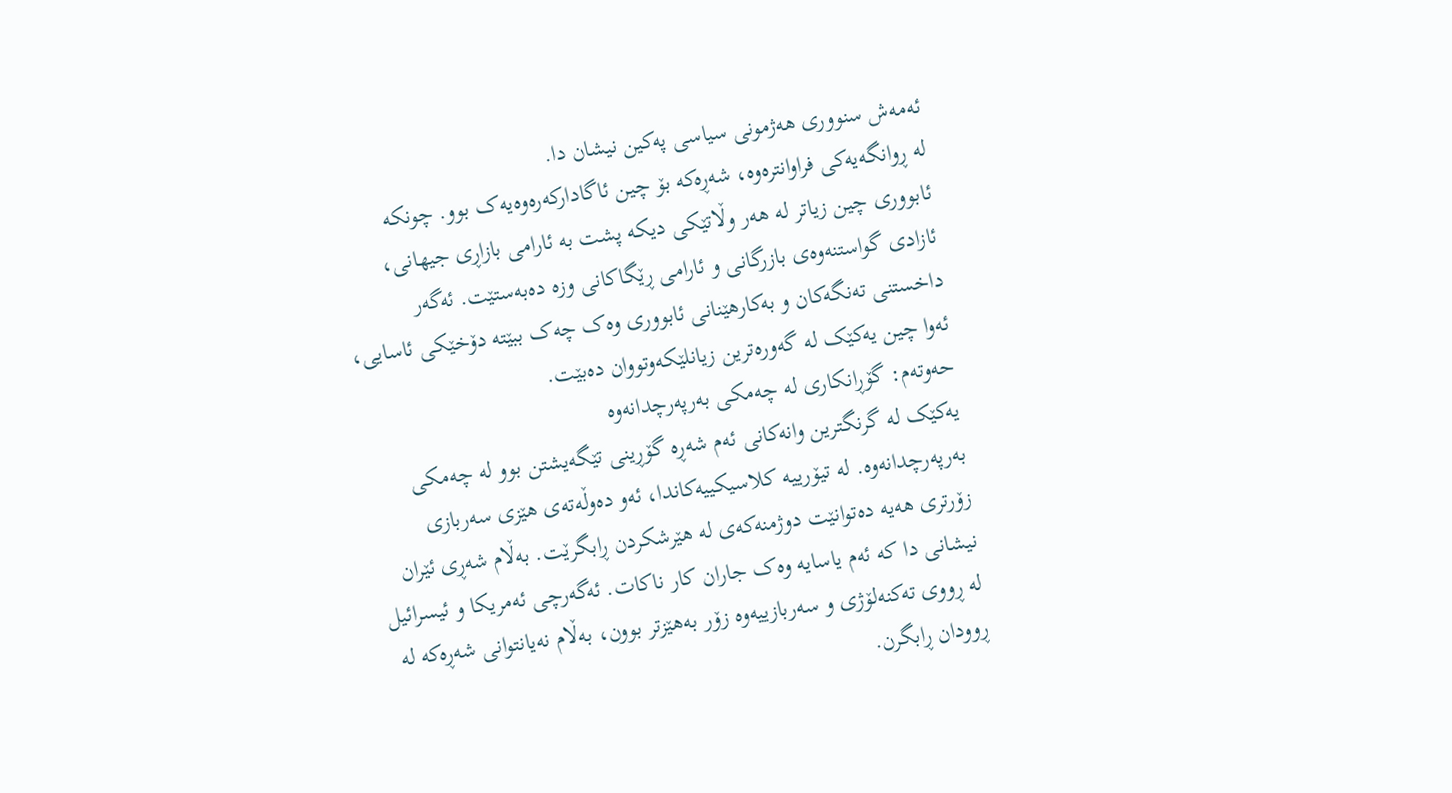ئەمەش سنووری هەژمونی سیاسی پەکین نیشان دا.
لە ڕوانگەیەکی فراوانترەوە، شەڕەکە بۆ چین ئاگادارکەرەوەیەک بوو. چونکە ئابووری چین زیاتر لە هەر وڵاتێکی دیکە پشت بە ئارامی بازاڕی جیهانی، ئازادی گواستنەوەی بازرگانی و ئارامی ڕێگاکانی وزە دەبەستێت. ئەگەر داخستنی تەنگەکان و بەکارهێنانی ئابووری وەک چەک ببێتە دۆخێکی ئاسایی، ئەوا چین یەکێک لە گەورەترین زیانلێکەوتووان دەبێت.
حەوتەم: گۆڕانکاری لە چەمکی بەرپەرچدانەوە
یەکێک لە گرنگترین وانەکانی ئەم شەڕە گۆڕینی تێگەیشتن بوو لە چەمکی بەرپەرچدانەوە. لە تیۆرییە کلاسیکییەکاندا، ئەو دەوڵەتەی هێزی سەربازی زۆرتری هەیە دەتوانێت دوژمنەکەی لە هێرشکردن ڕابگرێت. بەڵام شەڕی ئێران نیشانی دا کە ئەم یاسایە وەک جاران کار ناکات. ئەگەرچی ئەمریکا و ئیسرائیل لە ڕووی تەکنەلۆژی و سەربازییەوە زۆر بەهێزتر بوون، بەڵام نەیانتوانی شەڕەکە لە ڕوودان ڕابگرن.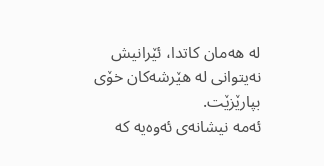لە هەمان کاتدا، ئێرانیش نەیتوانی لە هێرشەکان خۆی بپارێزێت.
ئەمە نیشانەی ئەوەیە کە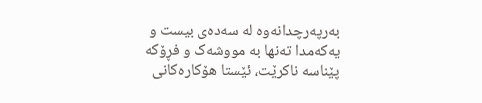بەرپەرچدانەوە لە سەدەی بیست و یەکەمدا تەنها بە مووشەک و فڕۆکە پێناسە ناکرێت، ئێستا هۆکارەکانی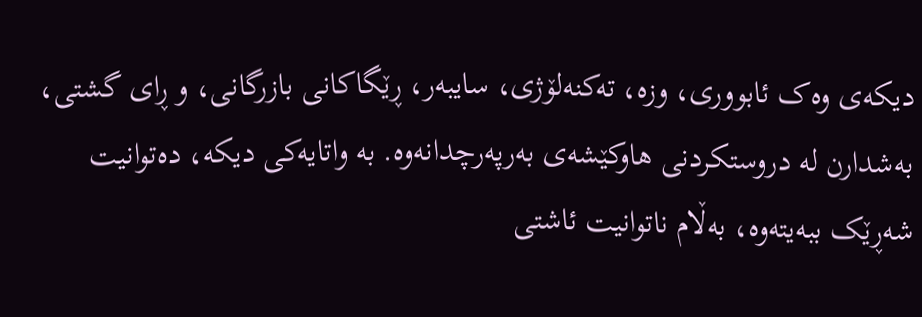دیکەی وەک ئابووری، وزە، تەکنەلۆژی، سایبەر، ڕێگاکانی بازرگانی، و ڕای گشتی، بەشدارن لە دروستکردنی هاوکێشەی بەرپەرچدانەوە. بە واتایەکی دیکە، دەتوانیت شەڕێک ببەیتەوە، بەڵام ناتوانیت ئاشتی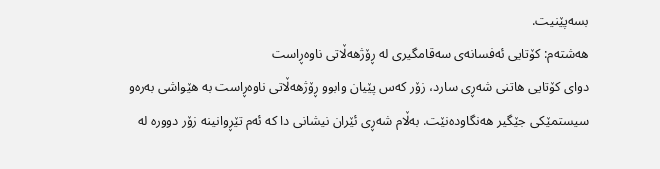بسەپێنیت.
هەشتەم: کۆتایی ئەفسانەی سەقامگیری لە ڕۆژهەڵاتی ناوەڕاست
دوای کۆتایی هاتنی شەڕی سارد، زۆر کەس پێیان وابوو ڕۆژهەڵاتی ناوەڕاست بە هێواشی بەرەو سیستمێکی جێگیر هەنگاودەنێت. بەڵام شەڕی ئێران نیشانی دا کە ئەم تێڕوانینە زۆر دوورە لە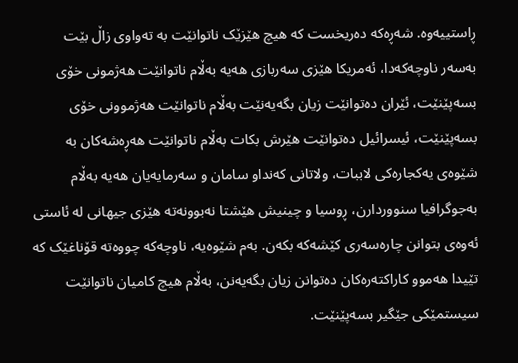ڕاستییەوە. شەڕەکە دەریخست کە هیچ هێزێک ناتوانێت بە تەواوی زاڵ بێت بەسەر ناوچەکەدا، ئەمریکا هێزی سەربازی هەیە بەڵام ناتوانێت هەژمونی خۆی بسەپێنێت، ئێران دەتوانێت زیان بگەیەنێت بەڵام ناتوانێت هەژموونی خۆی بسەپێنێت، ئیسرائیل دەتوانێت هێرش بکات بەڵام ناتوانێت هەڕەشەکان بە شێوەی یەکجارەکی لاببات، ولاتانی کەنداو سامان و سەرمایەیان هەیە بەڵام بەجوگرافیا سنووردارن، ڕوسیا و چینیش هێشتا نەبوونەتە هێزی جیهانی لە ئاستی ئەوەی بتوانن چارەسەری کێشەکە بکەن. بەم شێوەیە، ناوچەکە چووەتە قۆناغێک کە تێیدا هەموو کاراکتەرەکان دەتوانن زیان بگەیەنن، بەڵام هیچ کامیان ناتوانێت سیستمێکی جێگیر بسەپێنێت.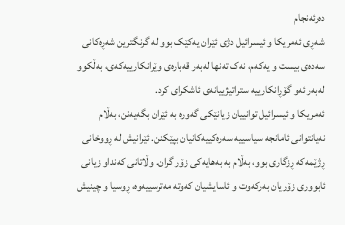دەرئەنجام
شەڕی ئەمریکا و ئیسرائیل دژی ئێران یەکێک بوو لە گرنگترین شەڕەکانی سەدەی بیست و یەکەم، نەک تەنها لەبەر قەبارەی وێرانکارییەکەی، بەڵکوو لەبەر ئەو گۆڕانکارییە ستراتیژییانەی ئاشکرای کرد.
ئەمریکا و ئیسرائیل توانییان زیانێکی گەورە بە ئێران بگەیەنن، بەڵام نەیانتوانی ئامانجە سیاسییە سەرەکییەکانیان بپێکنن. ئێرانیش لە ڕووخانی ڕژێمەکە ڕزگاری بوو، بەڵام بە بەهایەکی زۆر گران. وڵاتانی کەنداو زیانی ئابووری زۆریان بەرکەوت و ئاسایشیان کەوتە مەترسییەوە، ڕوسیا و چینیش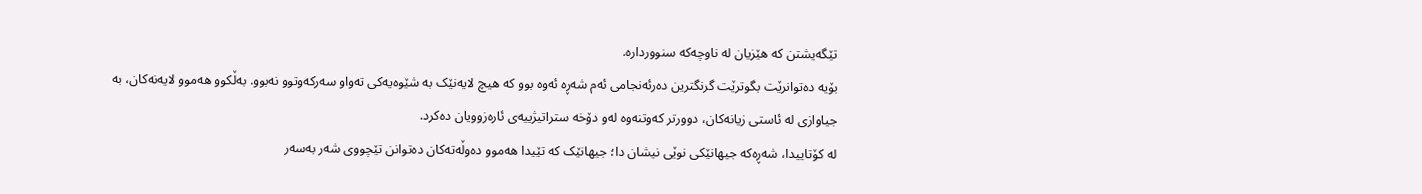تێگەیشتن کە هێزیان لە ناوچەکە سنووردارە.
بۆیە دەتوانرێت بگوترێت گرنگترین دەرئەنجامی ئەم شەڕە ئەوە بوو کە هیچ لایەنێک بە شێوەیەکی تەواو سەرکەوتوو نەبوو. بەڵکوو هەموو لایەنەکان، بە جیاوازی لە ئاستی زیانەکان، دوورتر کەوتنەوە لەو دۆخە ستراتیژییەی ئارەزوویان دەکرد.
لە کۆتاییدا، شەڕەکە جیهانێکی نوێی نیشان دا؛ جیهانێک کە تێیدا هەموو دەوڵەتەکان دەتوانن تێچووی شەر بەسەر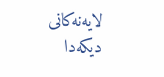لایەنەکانی دیکەدا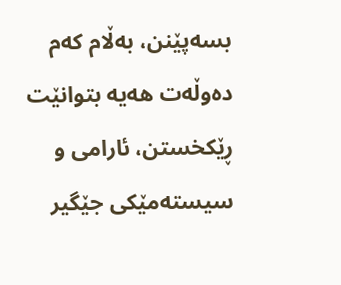بسەپێنن، بەڵام کەم دەوڵەت هەیە بتوانێت ڕێکخستن، ئارامی و سیستەمێکی جێگیر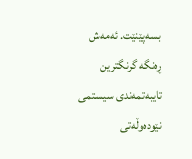بسەپێنێت. ئەمەش ڕەنگە گرنگترین تایبەتمەندی سیستمی نێودەوڵەتی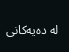لە دەیەکانی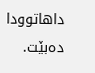داهاتوودا دەبێت.